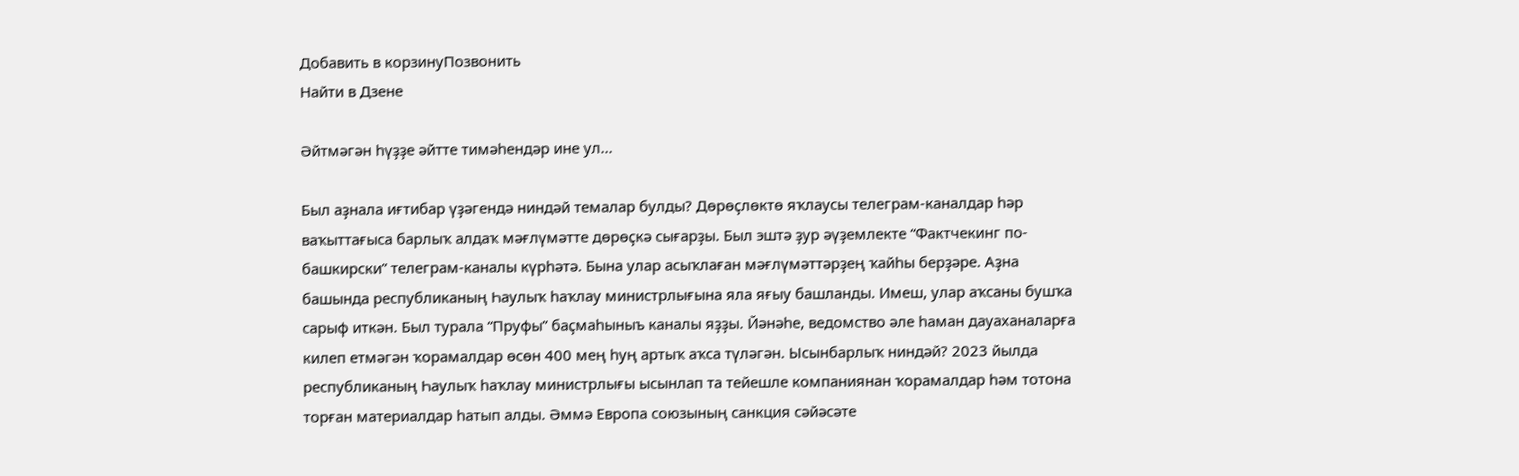Добавить в корзинуПозвонить
Найти в Дзене

Әйтмәгән һүҙҙе әйтте тимәһендәр ине ул...

Был аҙнала иғтибар үҙәгендә ниндәй темалар булды? Дөрөҫлөктө яҡлаусы телеграм-каналдар һәр ваҡыттағыса барлыҡ алдаҡ мәғлүмәтте дөрөҫкә сығарҙы. Был эштә ҙур әүҙемлекте “Фактчекинг по-башкирски” телеграм-каналы күрһәтә. Бына улар асыҡлаған мәғлүмәттәрҙең ҡайһы берҙәре. Аҙна башында республиканың Һаулыҡ һаҡлау министрлығына яла яғыу башланды. Имеш, улар аҡсаны бушҡа сарыф иткән. Был турала “Пруфы” баҫмаһыныъ каналы яҙҙы. Йәнәһе, ведомство әле һаман дауаханаларға килеп етмәгән ҡорамалдар өсөн 400 мең һуң артыҡ аҡса түләгән. Ысынбарлыҡ ниндәй? 2023 йылда республиканың Һаулыҡ һаҡлау министрлығы ысынлап та тейешле компаниянан ҡорамалдар һәм тотона торған материалдар һатып алды. Әммә Европа союзының санкция сәйәсәте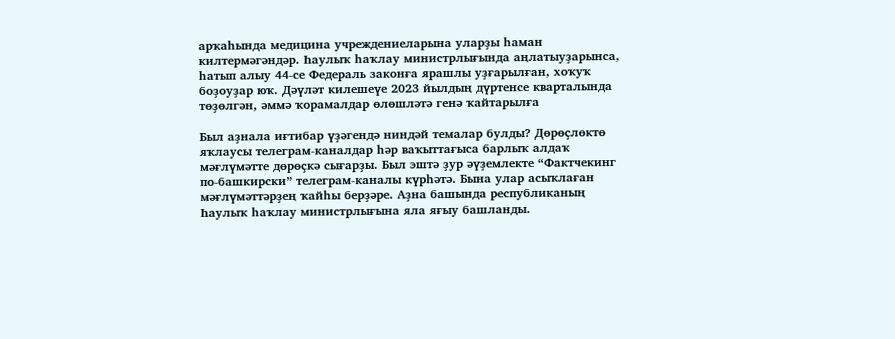арҡаһында медицина учреждениеларына уларҙы һаман килтермәгәндәр. Һаулыҡ һаҡлау министрлығында аңлатыуҙарынса, һатып алыу 44-се Федераль законға ярашлы уҙғарылған, хоҡуҡ боҙоуҙар юҡ. Дәүләт килешеүе 2023 йылдың дүртенсе кварталында төҙөлгән, әммә ҡорамалдар өлөшләтә генә ҡайтарылға

Был аҙнала иғтибар үҙәгендә ниндәй темалар булды? Дөрөҫлөктө яҡлаусы телеграм-каналдар һәр ваҡыттағыса барлыҡ алдаҡ мәғлүмәтте дөрөҫкә сығарҙы. Был эштә ҙур әүҙемлекте “Фактчекинг по-башкирски” телеграм-каналы күрһәтә. Бына улар асыҡлаған мәғлүмәттәрҙең ҡайһы берҙәре. Аҙна башында республиканың Һаулыҡ һаҡлау министрлығына яла яғыу башланды.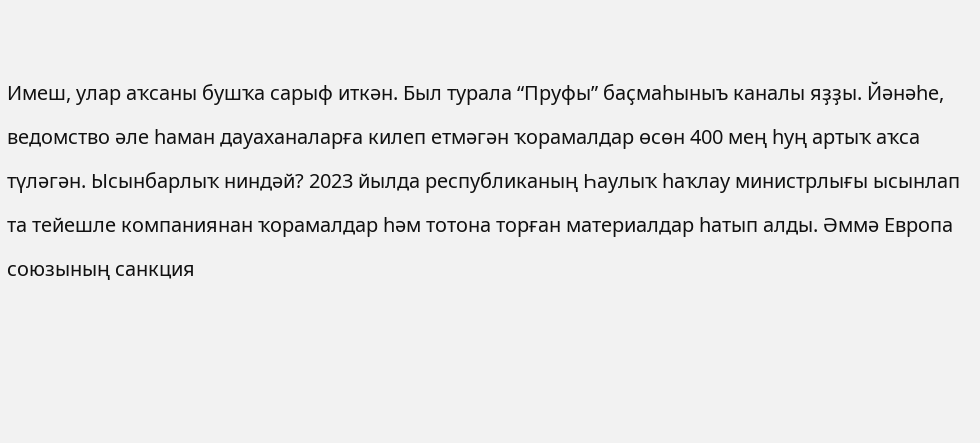Имеш, улар аҡсаны бушҡа сарыф иткән. Был турала “Пруфы” баҫмаһыныъ каналы яҙҙы. Йәнәһе, ведомство әле һаман дауаханаларға килеп етмәгән ҡорамалдар өсөн 400 мең һуң артыҡ аҡса түләгән. Ысынбарлыҡ ниндәй? 2023 йылда республиканың Һаулыҡ һаҡлау министрлығы ысынлап та тейешле компаниянан ҡорамалдар һәм тотона торған материалдар һатып алды. Әммә Европа союзының санкция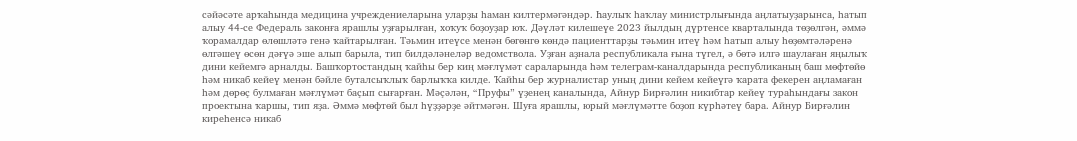сәйәсәте арҡаһында медицина учреждениеларына уларҙы һаман килтермәгәндәр. Һаулыҡ һаҡлау министрлығында аңлатыуҙарынса, һатып алыу 44-се Федераль законға ярашлы уҙғарылған, хоҡуҡ боҙоуҙар юҡ. Дәүләт килешеүе 2023 йылдың дүртенсе кварталында төҙөлгән, әммә ҡорамалдар өлөшләтә генә ҡайтарылған. Тәьмин итеүсе менән бөгөнгө көндә пациенттарҙы тәьмин итеү һәм һатып алыу һөҙөмтәләренә өлгәшеү өсөн дәғүә эше алып барыла, тип билдәләнеләр ведомствола. Уҙған аҙнала республикала ғына түгел, ә бөтә илгә шаулаған яңылыҡ дини кейемгә арналды. Башҡортостандың ҡайһы бер киң мәғлүмәт сараларында һәм телеграм-каналдарында республиканың баш мөфтөйө һәм никаб кейеү менән бәйле буталсыҡлыҡ барлыҡҡа килде. Ҡайһы бер журналистар уның дини кейем кейеүгә ҡарата фекерен аңламаған һәм дөрөҫ булмаған мәғлүмәт баҫып сығарған. Мәҫәлән, “Пруфы” үҙенең каналында, Айнур Бирғәлин никибтар кейеү тураһындағы закон проектына ҡаршы, тип яҙа. Әммә мөфтөй был һүҙҙәрҙе әйтмәгән. Шуға ярашлы, юрый мәғлүмәтте боҙоп күрһәтеү бара. Айнур Бирғәлин киреһенсә никаб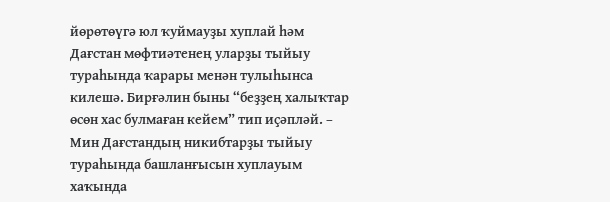йөрөтөүгә юл ҡуймауҙы хуплай һәм Дағстан мөфтиәтенең уларҙы тыйыу тураһында ҡарары менән тулыһынса килешә. Бирғәлин быны “беҙҙең халыҡтар өсөн хас булмаған кейем” тип иҫәпләй. – Мин Дағстандың никибтарҙы тыйыу тураһында башланғысын хуплауым хаҡында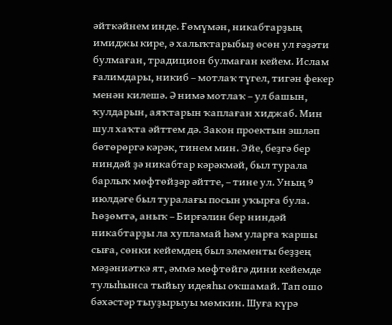әйткәйнем инде. Ғөмүмән, никабтарҙың имиджы кире, ә халыҡтарыбыҙ өсөн ул ғәҙәти булмаған, традицион булмаған кейем. Ислам ғалимдары, никиб – мотлаҡ түгел, тигән фекер менән килешә. Ә нимә мотлаҡ – ул башын, ҡулдарын, аяҡтарын ҡаплаған хиджаб. Мин шул хаҡта әйттем дә. Закон проектын эшләп бөтөрөргә кәрәк, тинем мин. Эйе, беҙгә бер ниндәй ҙә никабтар кәрәкмәй, был турала барлыҡ мөфтөйҙәр әйтте, – тине ул. Уның 9 июлдәге был туралағы посын уҡырға була. Һөҙөмтә, аныҡ – Бирғәлин бер ниндәй никабтарҙы ла хупламай һәм уларға ҡаршы сыға, сөнки кейемдең был элементы беҙҙең мәҙәниәткә ят, әммә мөфтөйгә дини кейемде тулыһынса тыйыу идеяһы оҡшамай. Тап ошо бәхәстәр тыуҙырыуы мөмкин. Шуға күрә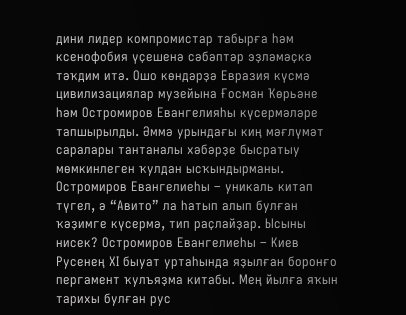дини лидер компромистар табырға һәм ксенофобия үҫешенә сәбәптәр эҙләмәҫкә тәҡдим итә. Ошо көндәрҙә Евразия күсмә цивилизациялар музейына Ғосман Ҡөрьәне һәм Остромиров Евангелияһы күсермәләре тапшырылды. Әммә урындағы киң мәғлүмәт саралары тантаналы хәбәрҙе бысратыу мөмкинлеген ҡулдан ысҡындырманы. Остромиров Евангелиеһы – уникаль китап түгел, ә “Авито” ла һатып алып булған ҡәҙимге күсермә, тип раҫлайҙар. Ысыны нисек? Остромиров Евангелиеһы – Киев Русенең ХI быуат уртаһында яҙылған боронғо пергамент ҡулъяҙма китабы. Мең йылға яҡын тарихы булған рус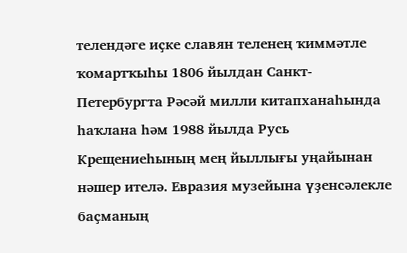телендәге иҫке славян теленең ҡиммәтле ҡомартҡыһы 1806 йылдан Санкт-Петербургта Рәсәй милли китапханаһында һаҡлана һәм 1988 йылда Русь Крещениеһының мең йыллығы уңайынан нәшер ителә. Евразия музейына үҙенсәлекле баҫманың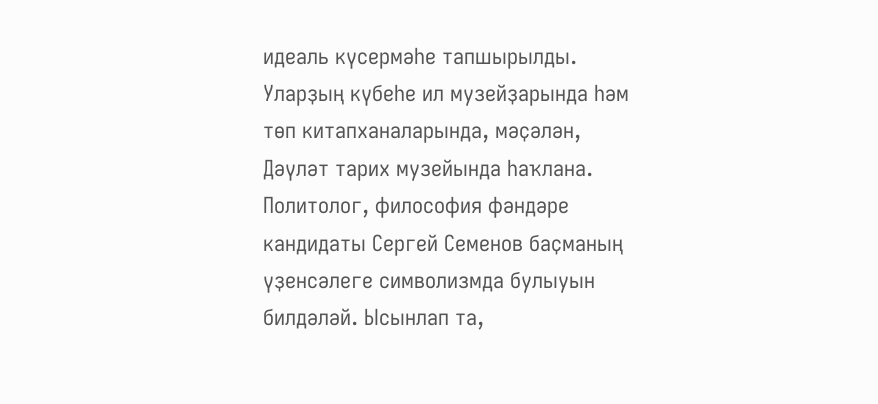идеаль күсермәһе тапшырылды. Уларҙың күбеһе ил музейҙарында һәм төп китапханаларында, мәҫәлән, Дәүләт тарих музейында һаҡлана. Политолог, философия фәндәре кандидаты Сергей Семенов баҫманың үҙенсәлеге символизмда булыуын билдәләй. Ысынлап та,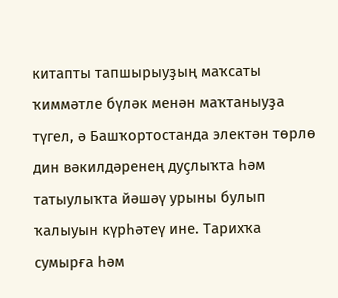китапты тапшырыуҙың маҡсаты ҡиммәтле бүләк менән маҡтаныуҙа түгел, ә Башҡортостанда электән төрлө дин вәкилдәренең дуҫлыҡта һәм татыулыҡта йәшәү урыны булып ҡалыуын күрһәтеү ине. Тарихҡа сумырға һәм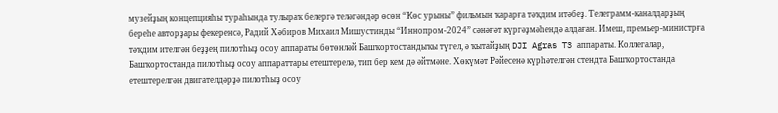музейҙың концепцияһы тураһында тулыраҡ белергә теләгәндәр өсөн “Көс урыны” фильмын ҡарарға тәҡдим итәбеҙ. Телеграмм-каналдарҙың береһе авторҙары фекеренсә, Радий Хәбиров Михаил Мишустинды “Иннопром-2024” сәнәғәт күргәҙмәһендә алдаған. Имеш, премьер-министрға тәҡдим ителгән беҙҙең пилотһыҙ осоу аппараты бөтөнләй Башҡортостандыҡы түгел, ә ҡытайҙың DJI Agras T3 аппараты. Коллегалар, Башҡортостанда пилотһыҙ осоу аппараттары етештерелә, тип бер кем дә әйтмәне. Хөкүмәт Рәйесенә күрһәтелгән стендта Башҡортостанда етештерелгән двигателдәрҙә пилотһыҙ осоу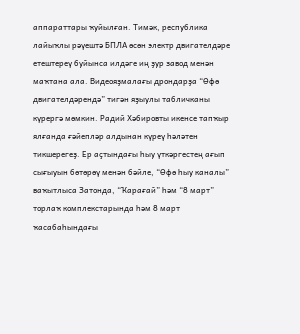аппараттары ҡуйылған. Тимәк, республика лайыҡлы рәүештә БПЛА өсөн электр двигателдәре етештереү буйынса илдәге иң ҙур завод менән маҡтана ала. Видеояҙмалағы дрондарҙа “Өфө двигателдәрендә” тигән яҙыулы табличканы күрергә мөмкин. Радий Хәбировты икенсе тапҡыр ялғанда ғәйепләр алдынан күреү һәләтен тикшерегеҙ. Ер аҫтындағы һыу үткәргестең ағып сығыуын бөтөрөү менән бәйле, “Өфө һыу каналы” ваҡытлыса Затонда, “Ҡарағай” һәм “8 март” торлаҡ комплекстарында һәм 8 март ҡасабаһындағы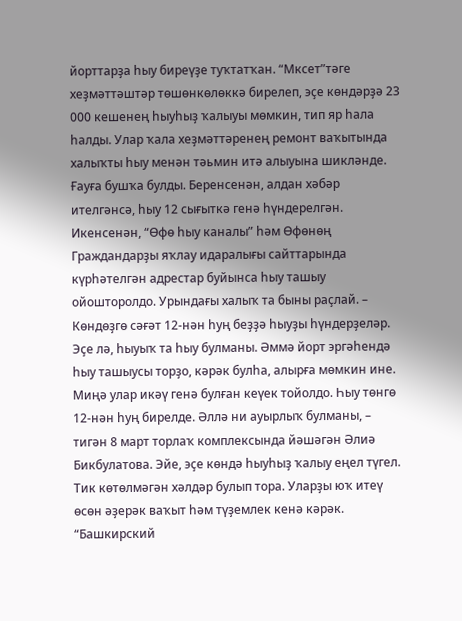йорттарҙа һыу биреүҙе туҡтатҡан. “Мксет”тәге хеҙмәттәштәр төшөнкөлөккә бирелеп, эҫе көндәрҙә 23 000 кешенең һыуһыҙ ҡалыуы мөмкин, тип яр һала һалды. Улар ҡала хеҙмәттәренең ремонт ваҡытында халыҡты һыу менән тәьмин итә алыуына шикләнде. Ғауға бушҡа булды. Беренсенән, алдан хәбәр ителгәнсә, һыу 12 сығыткә генә һүндерелгән. Икенсенән, “Өфө һыу каналы” һәм Өфөнөң Граждандарҙы яҡлау идаралығы сайттарында күрһәтелгән адрестар буйынса һыу ташыу ойошторолдо. Урындағы халыҡ та быны раҫлай. – Көндөҙгө сәғәт 12-нән һуң беҙҙә һыуҙы һүндерҙеләр. Эҫе лә, һыуыҡ та һыу булманы. Әммә йорт эргәһендә һыу ташыусы торҙо, кәрәк булһа, алырға мөмкин ине. Миңә улар икәү генә булған кеүек тойолдо. Һыу төнгө 12-нән һуң бирелде. Әллә ни ауырлыҡ булманы, – тигән 8 март торлаҡ комплексында йәшәгән Әлиә Бикбулатова. Эйе, эҫе көндә һыуһыҙ ҡалыу еңел түгел. Тик көтөлмәгән хәлдәр булып тора. Уларҙы юҡ итеү өсөн әҙерәк ваҡыт һәм түҙемлек кенә кәрәк. “Башкирский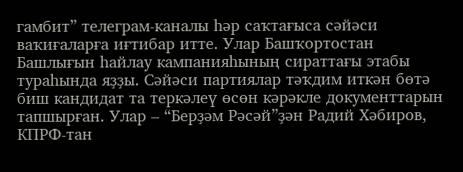гамбит” телеграм-каналы һәр саҡтағыса сәйәси ваҡиғаларға иғтибар итте. Улар Башҡортостан Башлығын һайлау кампанияһының сираттағы этабы тураһында яҙҙы. Сәйәси партиялар тәҡдим иткән бөтә биш кандидат та теркәлеү өсөн кәрәкле документтарын тапшырған. Улар – “Берҙәм Рәсәй”ҙән Радий Хәбиров, КПРФ-тан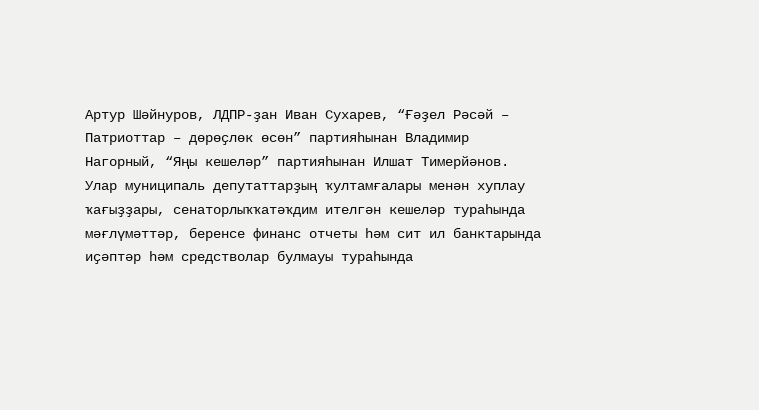Артур Шәйнуров, ЛДПР-ҙан Иван Сухарев, “Ғәҙел Рәсәй – Патриоттар – дөрөҫлөк өсөн” партияһынан Владимир Нагорный, “Яңы кешеләр” партияһынан Илшат Тимерйәнов. Улар муниципаль депутаттарҙың ҡултамғалары менән хуплау ҡағыҙҙары, сенаторлыҡҡатәҡдим ителгән кешеләр тураһында мәғлүмәттәр, беренсе финанс отчеты һәм сит ил банктарында иҫәптәр һәм средстволар булмауы тураһында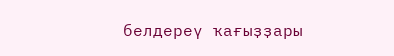белдереү ҡағыҙҙары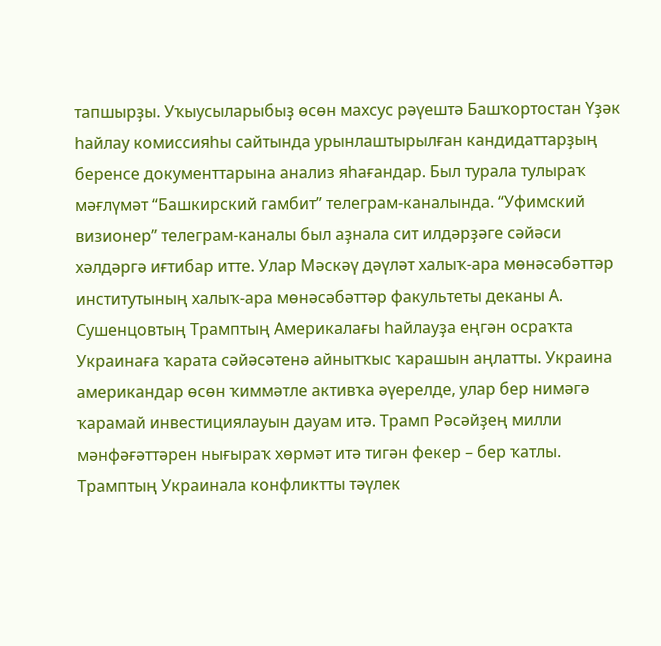тапшырҙы. Уҡыусыларыбыҙ өсөн махсус рәүештә Башҡортостан Үҙәк һайлау комиссияһы сайтында урынлаштырылған кандидаттарҙың беренсе документтарына анализ яһағандар. Был турала тулыраҡ мәғлүмәт “Башкирский гамбит” телеграм-каналында. “Уфимский визионер” телеграм-каналы был аҙнала сит илдәрҙәге сәйәси хәлдәргә иғтибар итте. Улар Мәскәү дәүләт халыҡ-ара мөнәсәбәттәр институтының халыҡ-ара мөнәсәбәттәр факультеты деканы А. Сушенцовтың Трамптың Америкалағы һайлауҙа еңгән осраҡта Украинаға ҡарата сәйәсәтенә айнытҡыс ҡарашын аңлатты. Украина американдар өсөн ҡиммәтле активҡа әүерелде, улар бер нимәгә ҡарамай инвестициялауын дауам итә. Трамп Рәсәйҙең милли мәнфәғәттәрен нығыраҡ хөрмәт итә тигән фекер – бер ҡатлы. Трамптың Украинала конфликтты тәүлек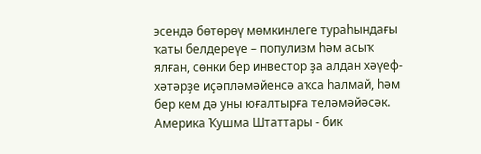эсендә бөтөрөү мөмкинлеге тураһындағы ҡаты белдереүе – популизм һәм асыҡ ялған, сөнки бер инвестор ҙа алдан хәүеф-хәтәрҙе иҫәпләмәйенсә аҡса һалмай, һәм бер кем дә уны юғалтырға теләмәйәсәк. Америка Ҡушма Штаттары - бик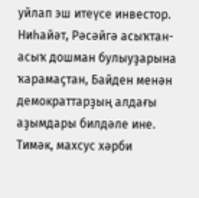уйлап эш итеүсе инвестор. Ниһайәт, Рәсәйгә асыҡтан-асыҡ дошман булыуҙарына ҡарамаҫтан, Байден менән демократтарҙың алдағы аҙымдары билдәле ине. Тимәк, махсус хәрби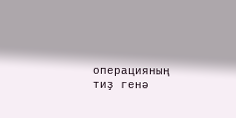операцияның тиҙ генә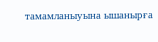тамамланыуына ышанырға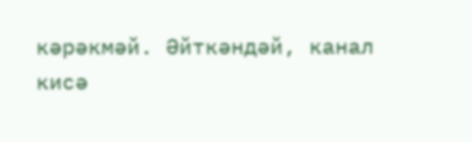кәрәкмәй. Әйткәндәй, канал кисә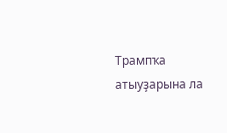Трампҡа атыуҙарына ла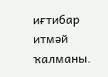иғтибар итмәй ҡалманы.